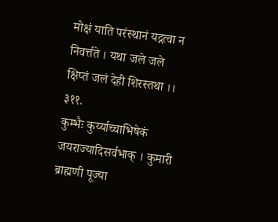मोक्षं याति परंस्थानं यद्गत्वा न निवर्त्तते । यथा जले जले क्षिप्तं जलं देही शिरस्तथा ।। ३११.
कुम्भैः कुर्य्याच्चाभिषेकं जयराज्यादिसर्वभाक् । कुमारी ब्राह्मणी पूज्या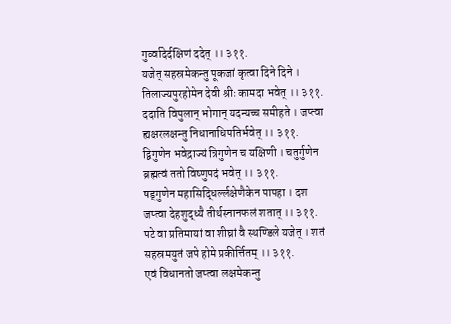गुर्व्वादेर्दक्षिणं ददेत् ।। ३११.
यजेत् सहस्रमेकन्तु पूकजां कृत्वा दिने दिने । तिलाज्यपुरहोमेन देवी श्रीः कामदा भवेत् ।। ३११.
ददाति विपुलान् भोगान् यदन्यच्च समीहते । जप्त्वा ह्यक्षरलक्षन्तु निधानाधिपतिर्भवेत् ।। ३११.
द्विगुणेन भवेद्राज्यं त्रिगुणेन च यक्षिणी । चतुर्गुणेन ब्रह्मत्वं ततो विष्णुपदं भवेत् ।। ३११.
षड्गुणेन महासिद्धिर्ल्लक्षेणैकेन पापहा । दश जप्त्वा देहशुद्ध्यै तीर्थस्नानफलं शतात् ।। ३११.
पटे वा प्रतिमायां वा शीघ्रां वै स्थण्डिले यजेत् । शतं सहस्रमयुतं जपे होमे प्रकीर्त्तितम् ।। ३११.
एवं विधानतो जप्त्वा लक्षमेकन्तु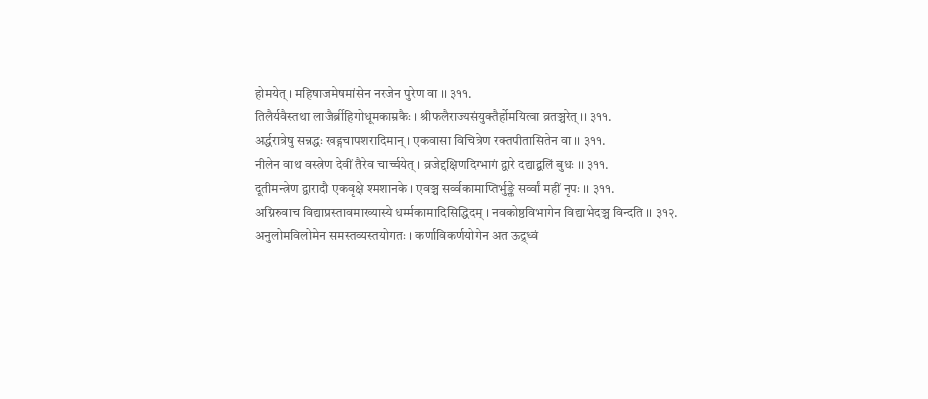होमयेत् । महिषाजमेषमांसेन नरजेन पुरेण वा ।। ३११.
तिलैर्यवैस्तथा लाजैर्ब्रीहिगोधूमकाम्रकैः । श्रीफलैराज्यसंयुक्तैर्होमयित्वा व्रतञ्चरेत् ।। ३११.
अर्द्धरात्रेषु सन्नद्धः खड्गचापशरादिमान् । एकवासा विचित्रेण रक्तपीतासितेन वा ।। ३११.
नीलेन वाथ वस्त्रेण देवीं तैरेव चार्च्चयेत् । व्रजेद्दक्षिणदिग्भागं द्वारे दद्याद्बलिं बुधः ।। ३११.
दूतीमन्त्रेण द्वारादौ एकवृक्षे श्मशानके । एवञ्च सर्व्वकामाप्तिर्भुङ्क्ते सर्व्वां महीं नृपः ।। ३११.
अग्निरुवाच विद्याप्रस्तावमाख्यास्ये धर्म्मकामादिसिद्धिदम् । नवकोष्ठविभागेन विद्याभेदञ्च विन्दति ।। ३१२.
अनुलोमविलोमेन समस्तव्यस्तयोगतः । कर्णाविकर्णयोगेन अत ऊद्र्ध्वं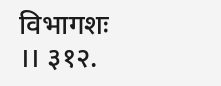विभागशः ।। ३१२.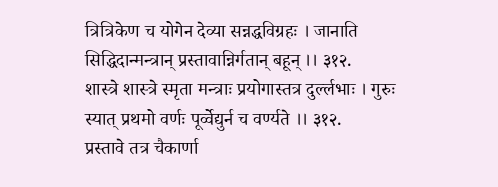त्रित्रिकेण च योगेन देव्या सन्नद्धविग्रहः । जानाति सिद्धिदान्मन्त्रान् प्रस्तावान्निर्गतान् बहून् ।। ३१२.
शास्त्रे शास्त्रे स्मृता मन्त्राः प्रयोगास्तत्र दुर्ल्लभाः । गुरुः स्यात् प्रथमो वर्णः पूर्व्वेद्युर्न च वर्ण्यते ।। ३१२.
प्रस्तावे तत्र चैकार्णा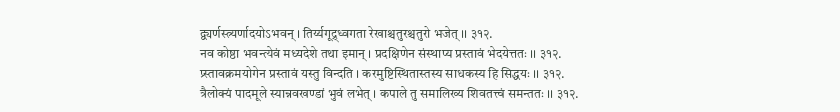द्व्यर्णस्त्र्यर्णादयोऽभवन् । तिर्य्यगूद्र्ध्वगता रेखाश्चतुरश्चतुरो भजेत् ।। ३१२.
नव कोष्ठा भवन्त्येवं मध्यदेशे तथा इमान् । प्रदक्षिणेन संस्थाप्य प्रस्तावं भेदयेत्ततः ।। ३१२.
प्र्स्तावक्रमयोगेन प्रस्तावं यस्तु विन्दति । करमुष्टिस्थितास्तस्य साधकस्य हि सिद्धयः ।। ३१२.
त्रैलोक्यं पादमूले स्यान्नवखण्डां भुवं लभेत् । कपाले तु समालिख्य शिवतत्त्वं समन्ततः ।। ३१२.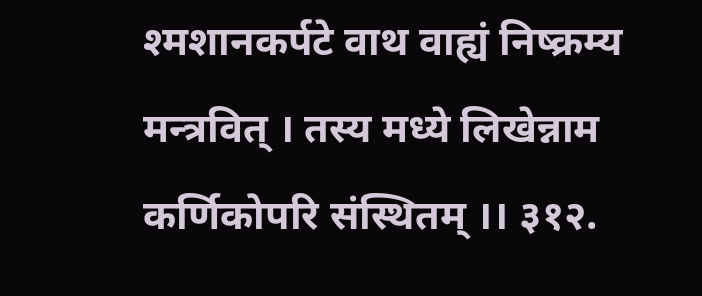श्मशानकर्पटे वाथ वाह्यं निष्क्रम्य मन्त्रवित् । तस्य मध्ये लिखेन्नाम कर्णिकोपरि संस्थितम् ।। ३१२.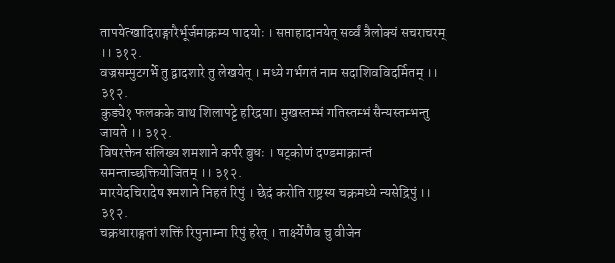तापयेत्खादिराङ्गारैर्भूर्जमाक्रम्य पादयोः । सप्ताहादानयेत् सर्व्वं त्रैलोक्यं सचराचरम् ।। ३१२.
वज्रसम्पुटगर्भे तु द्वादशारे तु लेखयेत् । मध्ये गर्भगतं नाम सदाशिवविदर्मितम् ।। ३१२.
कुड्ये१ फलकके वाथ शिलापट्टे हरिद्रया। मुखस्तम्भं गतिस्तम्भं सैन्यस्तम्भन्तु जायते ।। ३१२.
विषरक्तेन संलिख्य शमशाने कर्परे बुधः । षट्कोणं दण्डमाक्रान्तं समन्ताच्छक्तियोजितम् ।। ३१२.
मारयेदचिरादेष श्मशाने निहतं रिपुं । छेदं करोति राष्ट्रस्य चक्रमध्ये न्यसेद्रिपुं ।। ३१२.
चक्रधाराङ्गतां शक्तिं रिपुनाम्ना रिपुं हरेत् । तार्क्ष्येणैव चु वीजेन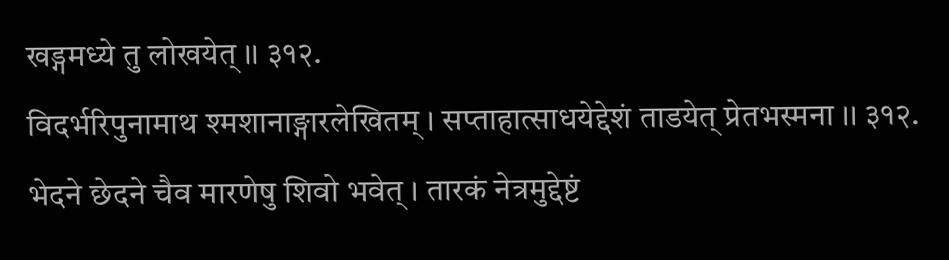खड्गमध्ये तु लोखयेत् ।। ३१२.
विदर्भरिपुनामाथ श्मशानाङ्गारलेखितम् । सप्ताहात्साधयेद्देशं ताडयेत् प्रेतभस्मना ।। ३१२.
भेदने छेदने चैव मारणेषु शिवो भवेत् । तारकं नेत्रमुद्देष्टं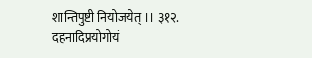शान्तिपुष्टी नियोजयेत् ।। ३१२.
दहनादिप्रयोगोयं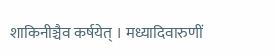शाकिनीञ्चैव कर्षयेत् । मध्यादिवारुणीं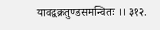यावद्वक्रतुण्डसमन्वितः ।। ३१२.